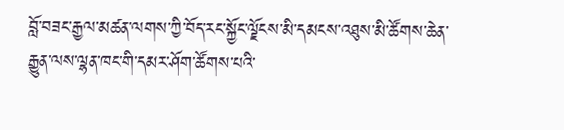བློ་བཟང་རྒྱལ་མཚན་ལགས་ཀྱི་བོད་རང་སྐྱོང་ལྗོངས་མི་དམངས་འཐུས་མི་ཚོགས་ཆེན་རྒྱུན་ལས་ལྷན་ཁང་གི་དམར་ཤོག་ཚོགས་པའི་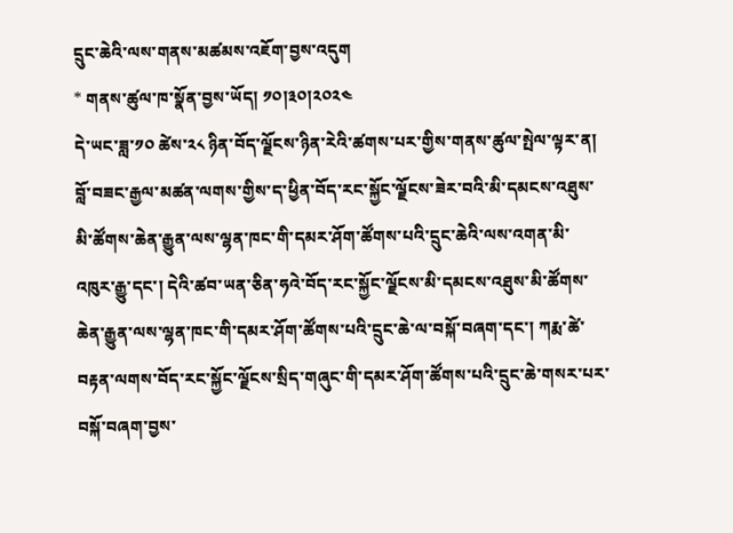དྲུང་ཆེའི་ལས་གནས་མཚམས་འཇོག་བྱས་འདུག
* གནས་ཚུལ་ཁ་སྣོན་བྱས་ཡོད། ༡༠།༣༠།༢༠༢༤
དེ་ཡང་ཟླ་༡༠ ཚེས་༢༨ ཉིན་བོད་ལྗོངས་ཉིན་རེའི་ཚགས་པར་གྱིས་གནས་ཚུལ་སྤེལ་ལྟར་ན། བློ་བཟང་རྒྱལ་མཚན་ལགས་གྱིས་ད་ཕྱིན་བོད་རང་སྐྱོང་ལྗོངས་ཟེར་བའི་མི་དམངས་འཐུས་མི་ཚོགས་ཆེན་རྒྱུན་ལས་ལྷན་ཁང་གི་དམར་ཤོག་ཚོགས་པའི་དྲུང་ཆེའི་ལས་འགན་མི་འཁུར་རྒྱུ་དང་། དེའི་ཚབ་ཡན་ཅིན་ཧའེ་བོད་རང་སྐྱོང་ལྗོངས་མི་དམངས་འཐུས་མི་ཚོགས་ཆེན་རྒྱུན་ལས་ལྷན་ཁང་གི་དམར་ཤོག་ཚོགས་པའི་དྲུང་ཆེ་ལ་བསྐོ་བཞག་དང་། ཀརྨ་ཚེ་བརྟན་ལགས་བོད་རང་སྐྱོང་ལྗོངས་སྲིད་གཞུང་གི་དམར་ཤོག་ཚོགས་པའི་དྲུང་ཆེ་གསར་པར་བསྐོ་བཞག་བྱས་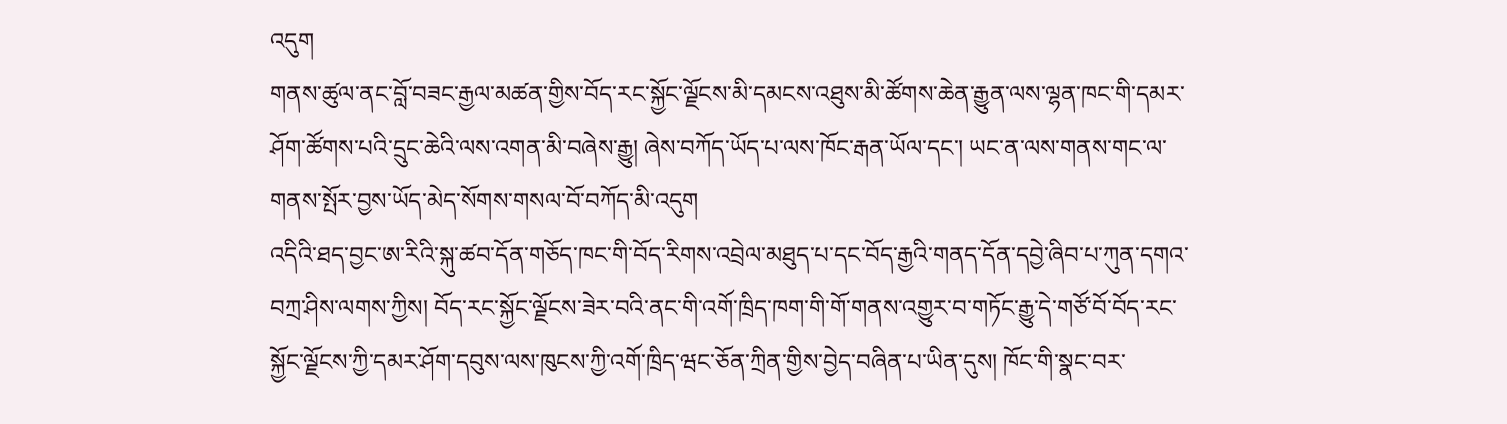འདུག
གནས་ཚུལ་ནང་བློ་བཟང་རྒྱལ་མཚན་གྱིས་བོད་རང་སྐྱོང་ལྗོངས་མི་དམངས་འཐུས་མི་ཚོགས་ཆེན་རྒྱུན་ལས་ལྷན་ཁང་གི་དམར་ཤོག་ཚོགས་པའི་དྲུང་ཆེའི་ལས་འགན་མི་བཞེས་རྒྱུ། ཞེས་བཀོད་ཡོད་པ་ལས་ཁོང་རྒན་ཡོལ་དང་། ཡང་ན་ལས་གནས་གང་ལ་གནས་སྤོར་བྱས་ཡོད་མེད་སོགས་གསལ་བོ་བཀོད་མི་འདུག
འདིའི་ཐད་བྱང་ཨ་རིའི་སྐུ་ཚབ་དོན་གཅོད་ཁང་གི་བོད་རིགས་འབྲེལ་མཐུད་པ་དང་བོད་རྒྱའི་གནད་དོན་དབྱེ་ཞིབ་པ་ཀུན་དགའ་བཀྲ་ཤིས་ལགས་ཀྱིས། བོད་རང་སྐྱོང་ལྗོངས་ཟེར་བའི་ནང་གི་འགོ་ཁྲིད་ཁག་གི་གོ་གནས་འགྱུར་བ་གཏོང་རྒྱུ་དེ་གཙོ་བོ་བོད་རང་སྐྱོང་ལྗོངས་ཀྱི་དམར་ཤོག་དབུས་ལས་ཁུངས་ཀྱི་འགོ་ཁྲིད་ཝང་ཅོན་ཀྲིན་གྱིས་བྱེད་བཞིན་པ་ཡིན་དུས། ཁོང་གི་སྣང་བར་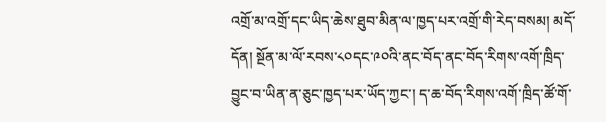འགྲོ་མ་འགྲོ་དང་ཡིད་ཆེས་ཐུབ་མིན་ལ་ཁྱད་པར་འགྲོ་གི་རེད་བསམ། མདོ་དོན། སྔོན་མ་ལོ་རབས་༨༠དང་༩༠འི་ནང་བོད་ནང་བོད་རིགས་འགོ་ཁྲིད་བྱུང་བ་ཡིན་ན་ཅུང་ཁྱད་པར་ཡོད་ཀྱང་། ད་ཆ་བོད་རིགས་འགོ་ཁྲིད་ཚོ་གོ་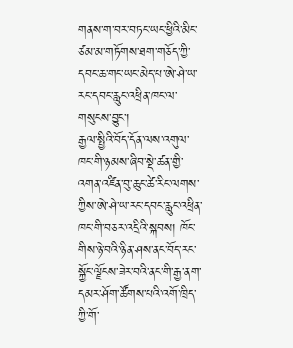གནས་ག་བར་བཏང་ཡང་ཕྱིའི་མིང་ཙམ་མ་གཏོགས་ཐག་གཅོད་ཀྱི་དབང་ཆ་གང་ཡང་མེད་པ་ཨེ་ཤེ་ཡ་རང་དབང་རླུང་འཕྲིན་ཁང་ལ་གསུངས་བྱུང་།
རྒྱལ་སྤྱིའི་བོད་དོན་ལས་འགུལ་ཁང་གི་ཉམས་ཞིབ་སྡེ་ཚན་གྱི་འགན་འཛིན་བུ་ཆུང་ཚེ་རིང་ལགས་ཀྱིས་ཨེ་ཤེ་ཡ་རང་དབང་རླུང་འཕྲིན་ཁང་གི་བཅར་འདྲིའི་སྐབས། ཁོང་གིས་ཉེ་བའི་ཉིན་ཤས་ནང་བོད་རང་སྐྱོང་ལྗོངས་ཟེར་བའི་ནང་གི་རྒྱ་ནག་དམར་ཤོག་ཚོགས་པའི་འགོ་ཁྲིད་ཀྱི་གོ་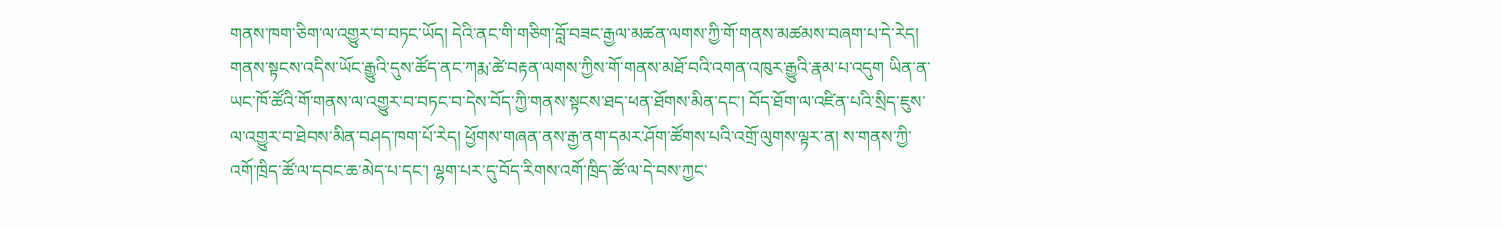གནས་ཁག་ཅིག་ལ་འགྱུར་བ་བཏང་ཡོད། དེའི་ནང་གི་གཅིག་བློ་བཟང་རྒྱལ་མཚན་ལགས་ཀྱི་གོ་གནས་མཚམས་བཞག་པ་དེ་རེད། གནས་སྟངས་འདིས་ཡོང་རྒྱུའི་དུས་ཚོད་ནང་ཀརྨ་ཚེ་བརྟན་ལགས་ཀྱིས་གོ་གནས་མཐོ་བའི་འགན་འཁུར་རྒྱུའི་རྣམ་པ་འདུག ཡིན་ན་ཡང་ཁོ་ཚོའི་གོ་གནས་ལ་འགྱུར་བ་བཏང་བ་དེས་བོད་ཀྱི་གནས་སྟངས་ཐད་ཕན་ཐོགས་མིན་དང་། བོད་ཐོག་ལ་འཛིན་པའི་སྲིད་ཇུས་ལ་འགྱུར་བ་ཐེབས་མིན་བཤད་ཁག་པོ་རེད། ཕྱོགས་གཞན་ནས་རྒྱ་ནག་དམར་ཤོག་ཚོགས་པའི་འགྲོ་ལུགས་ལྟར་ན། ས་གནས་ཀྱི་འགོ་ཁྲིད་ཚོ་ལ་དབང་ཆ་མེད་པ་དང་། ལྷག་པར་དུ་བོད་རིགས་འགོ་ཁྲིད་ཚོ་ལ་དེ་བས་ཀྱང་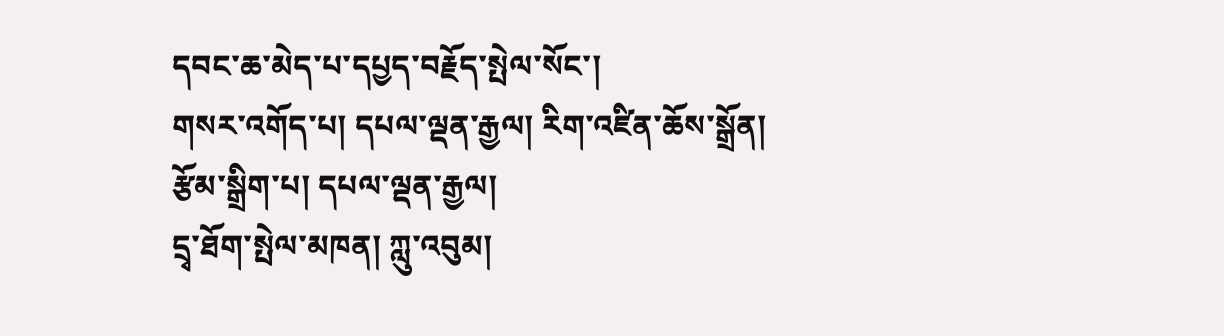དབང་ཆ་མེད་པ་དཔྱད་བརྗོད་སྤེལ་སོང་།
གསར་འགོད་པ། དཔལ་ལྡན་རྒྱལ། རིག་འཛིན་ཆོས་སྒྲོན།
རྩོམ་སྒྲིག་པ། དཔལ་ལྡན་རྒྱལ།
དྲྭ་ཐོག་སྤེལ་མཁན། ཀླུ་འབུམ།